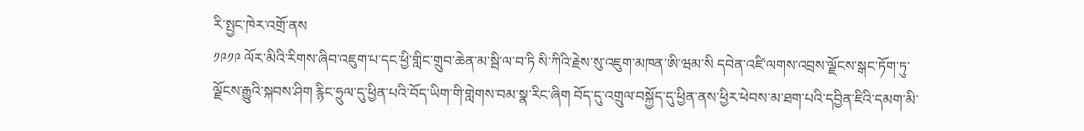རི་སྤྱང་ཁེར་འགྲོ་ནས
༡༩༡༩ ལོར་མིའི་རིགས་ཞིབ་འཇུག་པ་དང་ཕྱི་གླིང་གྲུབ་ཆེན་མ་སྦི་ལ་བ་ཏི སི་ཀིའི་རྗེས་སུ་འཇུག་མཁན་ཨི་ཝམ་སི དབེན་འཛི་ལགས་འབྲས་ལྗོངས་སྒང་ཏོག་ཏུ་ལྗོངས་རྒྱུའི་སྐབས་ཤིག རྙིང་ཧྲུལ་དུ་ཕྱིན་པའི་བོད་ཡིག་གི་གླེགས་བམ་སྣ་རིང་ཞིག བོད་དུ་འགྲུལ་བསྐྱོད་དུ་ཕྱིན་ནས་ཕྱིར་ཕེབས་མ་ཐག་པའི་དབྱིན་ཇིའི་དམག་མི་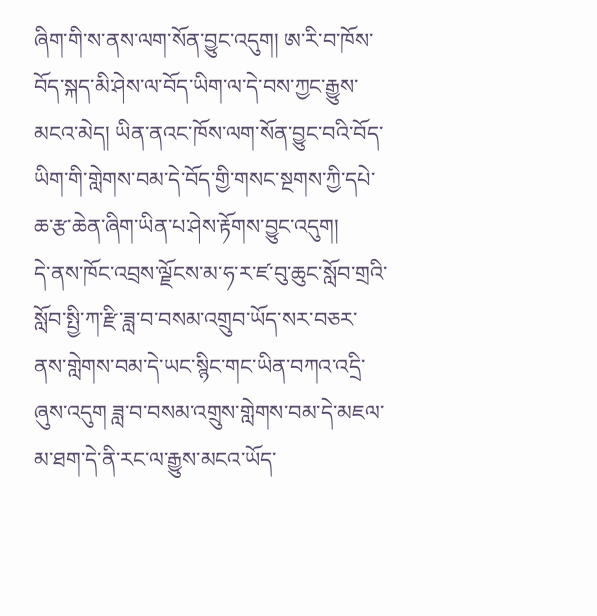ཞིག་གི་ས་ནས་ལག་སོན་བྱུང་འདུག། ཨ་རི་བ་ཁོས་བོད་སྐད་མི་ཤེས་ལ་བོད་ཡིག་ལ་དེ་བས་ཀྱང་རྒྱུས་མངའ་མེད། ཡིན་ནའང་ཁོས་ལག་སོན་བྱུང་བའི་བོད་ཡིག་གི་གླེགས་བམ་དེ་བོད་གྱི་གསང་སྔགས་ཀྱི་དཔེ་ཆ་རྩ་ཆེན་ཞིག་ཡིན་པ་ཤེས་རྟོགས་བྱུང་འདུག།
དེ་ནས་ཁོང་འབྲས་ལྗོངས་མ་ཧ་ར་ཛ་བུ་ཆུང་སློབ་གྲའི་སློབ་སྤྱི་ཀ་རྫི་ཟླ་བ་བསམ་འགྲུབ་ཡོད་སར་བཅར་ནས་གླེགས་བམ་དེ་ཡང་སྙིང་གང་ཡིན་བཀའ་འདྲི་ཞུས་འདུག ཟླ་བ་བསམ་འགྲུས་གླེགས་བམ་དེ་མཇལ་མ་ཐག་དེ་ནི་རང་ལ་རྒྱུས་མངའ་ཡོད་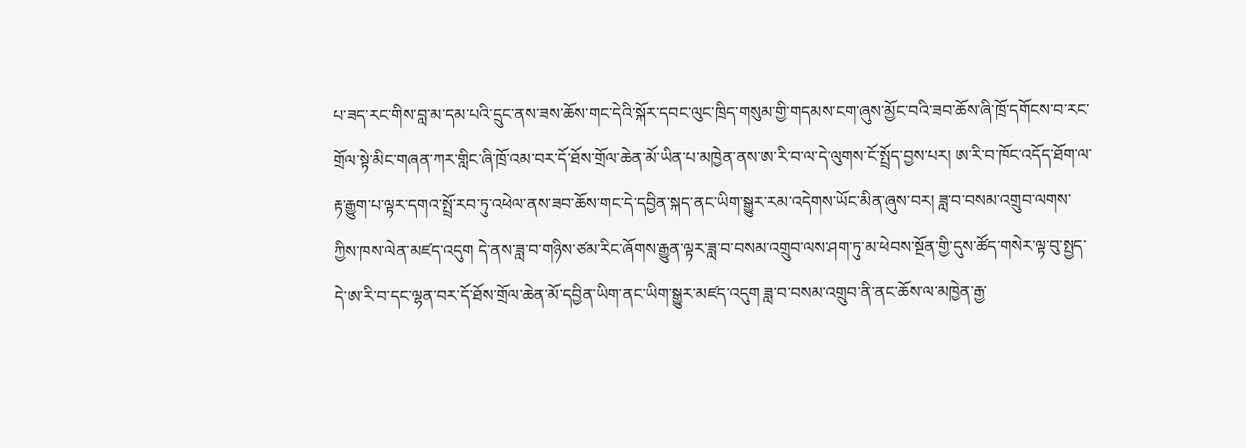པ་ཟད་རང་གིས་བླ་མ་དམ་པའི་དྲུང་ནས་ཟས་ཆོས་གང་དེའི་སྐོར་དབང་ལུང་ཁྲིད་གསུམ་གྱི་གདམས་ངག་ཞུས་མྱོང་བའི་ཟབ་ཆོས་ཞི་ཁྲོ་དགོངས་བ་རང་གྲོལ་སྟེ་མིང་གཞན་ཀར་གླིང་ཞི་ཁྲོ་འམ་བར་དོ་ཐོས་གྲོལ་ཆེན་མོ་ཡིན་པ་མཁྱེན་ནས་ཨ་རི་བ་ལ་དེ་ལུགས་ངོ་སྤྲོད་བྱས་པར། ཨ་རི་བ་ཁོང་འདོད་ཐོག་ལ་རྟ་རྒྱུག་པ་ལྟར་དགའ་སྤྲོ་རབ་ཏུ་འཕེལ་ནས་ཟབ་ཆོས་གང་དེ་དབྱིན་སྐད་ནང་ཡིག་སྒྱུར་རམ་འདེགས་ཡོང་མིན་ཞུས་བར། ཟླ་བ་བསམ་འགྲུབ་ལགས་ཀྱིས་ཁས་ལེན་མཛད་འདུག དེ་ནས་ཟླ་བ་གཉིས་ཙམ་རིང་ཞོགས་རྒྱུན་ལྟར་ཟླ་བ་བསམ་འགྲུབ་ལས་ཤག་ཏུ་མ་ཕེབས་སྔོན་གྱི་དུས་ཚོད་གསེར་ལྟ་བུ་སྤྱད་དེ་ཨ་རི་བ་དང་ལྷན་བར་དོ་ཐོས་གྲོལ་ཆེན་མོ་དབྱིན་ཡིག་ནང་ཡིག་སྒྱུར་མཛད་འདུག ཟླ་བ་བསམ་འགྲུབ་ནི་ནང་ཆོས་ལ་མཁྱེན་རྒྱ་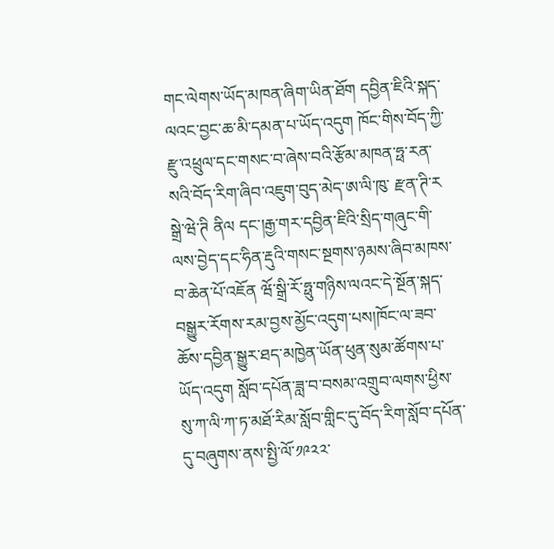གང་ལེགས་ཡོད་མཁན་ཞིག་ཡིན་ཐོག དབྱིན་ཇིའི་སྐད་ལའང་བྱང་ཆ་མི་དམན་པ་ཡོད་འདུག ཁོང་གིས་བོད་ཀྱི་རྫུ་འཕྲུལ་དང་གསང་བ་ཞེས་བའི་རྩོམ་མཁན་ཧྥ་རན་སའི་བོད་རིག་ཞིབ་འཇུག་བུད་མེད་ཨ་ལི་ཁུ་ རྫན་ཊི་ར སྒྲེ་ཝེ་ཊི ནིལ དང་།རྒྱ་གར་དབྱིན་ཇིའི་སྲིད་གཞུང་གི་ལས་བྱེད་དང་ཧིན་རྡུའི་གསང་སྔགས་ཉམས་ཞིབ་མཁས་བ་ཆེན་པོ་འཇོན ཝོ་སྒྲི་རོ་ཧྥུ་གཉིས་ལའང་དེ་སྔོན་སྐད་བསྒྱུར་རོགས་རམ་བྱས་མྱོང་འདུག་པས།ཁོང་ལ་ཟབ་ཆོས་དབྱིན་སྒྱུར་ཐད་མཁྱེན་ཡོན་ཕུན་སུམ་ཚོགས་པ་ཡོད་འདུག སློབ་དཔོན་ཟླ་བ་བསམ་འགྲུབ་ལགས་ཕྱིས་སུ་ཀ་ལི་ཀ་ཏ་མཐོ་རིམ་སློབ་གླིང་དུ་བོད་རིག་སློབ་དཔོན་དུ་བཞུགས་ནས་སྤྱི་ལོ་༡༩༢༢་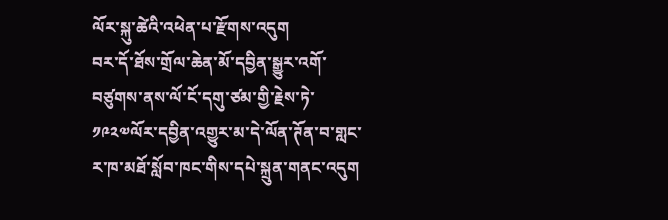ལོར་སྐུ་ཚེའི་འཕེན་པ་རྫོགས་འདུག
བར་དོ་ཐོས་གྲོལ་ཆེན་མོ་དབྱིན་སྒྱུར་འགོ་བཙུགས་ནས་ལོ་ངོ་དགུ་ཙམ་གྱི་རྗེས་ཏེ་༡༩༢༧ལོར་དབྱིན་འགྱུར་མ་དེ་ལོན་ཊོན་བ་གླང་ར་ཁ་མཐོ་སློབ་ཁང་གིས་དཔེ་སྐྲུན་གནང་འདུག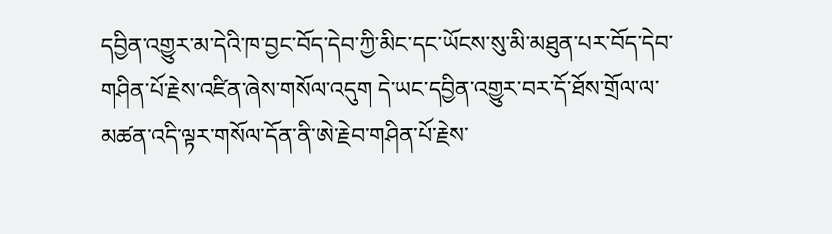དབྱིན་འགྱུར་མ་དེའི་ཁ་བྱང་བོད་དེབ་ཀྱི་མིང་དང་ཡོངས་སུ་མི་མཐུན་པར་བོད་དེབ་གཤིན་པོ་རྗེས་འཛིན་ཞེས་གསོལ་འདུག དེ་ཡང་དབྱིན་འགྱུར་བར་དོ་ཐོས་གྲོལ་ལ་མཚན་འདི་ལྟར་གསོལ་དོན་ནི་ཨེ་རྗེབ་གཤིན་པོ་རྗེས་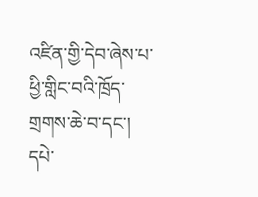འཛིན་གྱི་དེབ་ཞེས་པ་ཕྱི་གླིང་བའི་ཁྲོད་གྲགས་ཆེ་བ་དང་། དཔེ་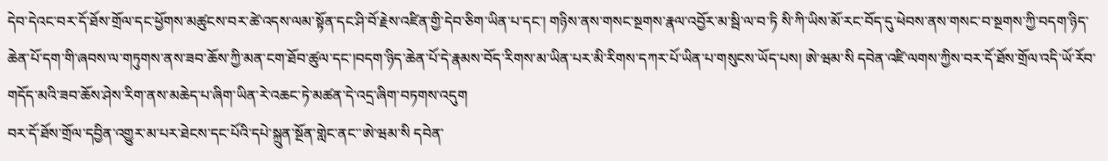དེབ་དེའང་བར་དོ་ཐོས་གྲོལ་དང་ཕྱོགས་མཚུངས་བར་ཚེ་འདས་ལམ་སྟོན་དང་ཤི་བོ་རྗེས་འཛིན་གྱི་དེབ་ཅིག་ཡིན་པ་དང་། གཉིས་ནས་གསང་སྔགས་རྣལ་འབྱོར་མ་སྦི་ལ་བ་ཏི སི་ཀི་ཡིས་མོ་རང་བོད་དུ་ཕེབས་ནས་གསང་བ་སྔགས་ཀྱི་བདག་ཉིད་ཆེན་པོ་དག་གི་ཞབས་ལ་གཏུགས་ནས་ཟབ་ཆོས་ཀྱི་མན་ངག་ཐོབ་ཚུལ་དང་།བདག་ཉིད་ཆེན་པོ་དེ་རྣམས་བོད་རིགས་མ་ཡིན་པར་མི་རིགས་དཀར་པོ་ཡིན་པ་གསུངས་ཡོད་པས། ཨེ་ཝམ་སི དབེན་འཛི་ལགས་ཀྱིས་བར་དོ་ཐོས་གྲོལ་འདི་ཡོ་རོབ་གདོད་མའི་ཟབ་ཆོས་ཤེས་རིག་ནས་མཆེད་པ་ཞིག་ཡིན་རེ་འཆང་ཏེ་མཚན་དེ་འདྲ་ཞིག་བཏགས་འདུག
བར་དོ་ཐོས་གྲོལ་དབྱིན་འགྱུར་མ་པར་ཐེངས་དང་པོའི་དཔེ་སྐྲུན་སྔོན་གླེང་ནང་་ཨེ་ཝམ་སི དབེན་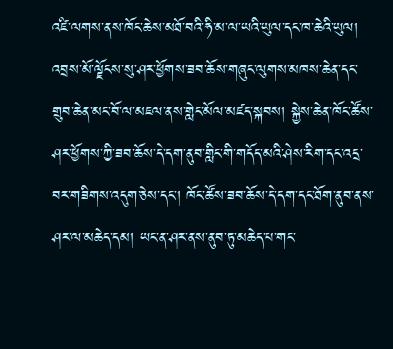འཛི་ལགས་ནས་ཁོང་ཆེས་མཐོ་བའི་ཧི་མ་ལ་ཡའི་ཡུལ་དང་ཁ་ཆེའི་ཡུལ། འབྲས་མོ་ལྗོངས་སུ་ཤར་ཕྱོགས་ཟབ་ཆོས་གཞུང་ལུགས་མཁས་ཆེན་དང་གྲུབ་ཆེན་མང་བོ་ལ་མཇལ་ནས་གླེང་མོལ་མཛད་སྐབས། སྐྱེས་ཆེན་ཁོང་ཚོས་ཤར་ཕྱོགས་ཀྱི་ཟབ་ཆོས་དེ་དག་ནུབ་གླིང་གི་གདོད་མའི་ཤེས་རིག་དང་འདྲ་བར་གཟིགས་འདུག་ཅེས་དང་། ཁོང་ཚོས་ཟབ་ཆོས་དེ་དག་དང་ཐོག་ནུབ་ནས་ཤར་ལ་མཆེད་དམ། ཡང་ན་ཤར་ནས་ནུབ་ཏུ་མཆེད་པ་གང་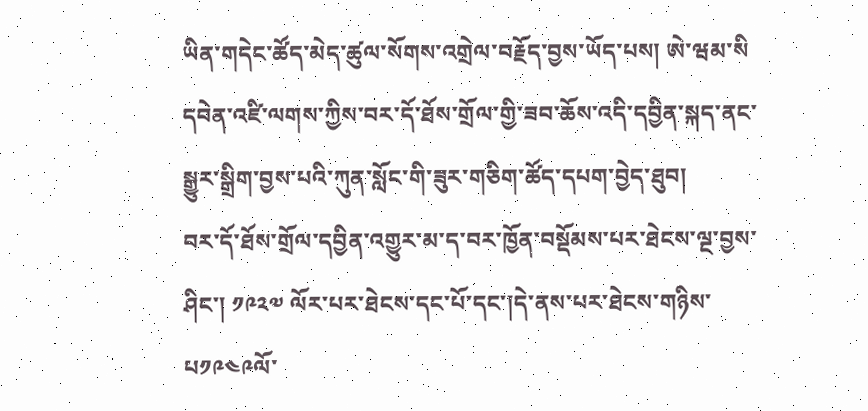ཡིན་གདེང་ཚོད་མེད་ཚུལ་སོགས་འགྲེལ་བརྗོད་བྱས་ཡོད་པས། ཨེ་ཝམ་སི དབེན་འཛི་ལགས་ཀྱིས་བར་དོ་ཐོས་གྲོལ་གྱི་ཟབ་ཆོས་འདི་དབྱིན་སྐད་ནང་སྒྱུར་སྒྲིག་བྱས་པའི་ཀུན་སློང་གི་ཟུར་གཅིག་ཚོད་དཔག་བྱེད་ཐུབ།
བར་དོ་ཐོས་གྲོལ་དབྱིན་འགྱུར་མ་ད་བར་ཁྱོན་བསྡོམས་པར་ཐེངས་ལྔ་བྱས་ཤིང་། ༡༩༢༧ ལོར་པར་ཐེངས་དང་པོ་དང་།དེ་ནས་པར་ཐེངས་གཉིས་པ༡༩༤༩ལོ་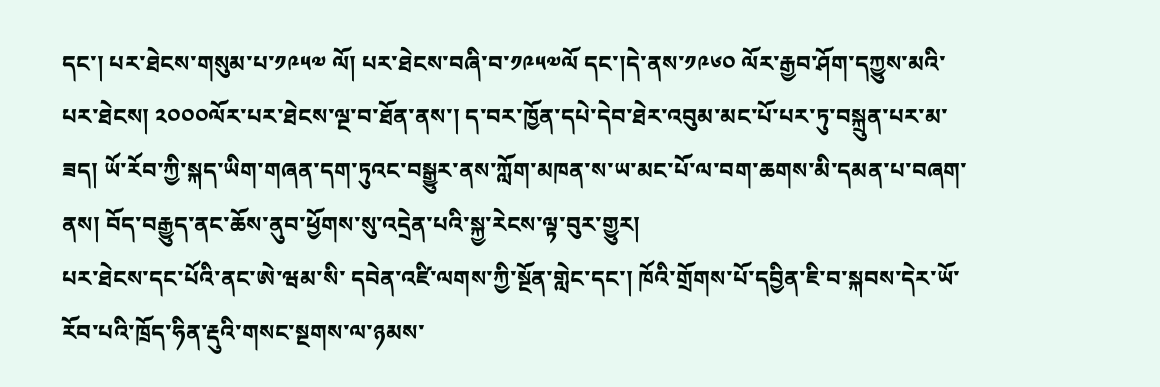དང་། པར་ཐེངས་གསུམ་པ་༡༩༥༧ ལོ། པར་ཐེངས་བཞི་བ་༡༩༥༧ལོ དང་།དེ་ནས་༡༩༦༠ ལོར་རྒྱབ་ཤོག་དཀྱུས་མའི་པར་ཐེངས། ༢༠༠༠ལོར་པར་ཐེངས་ལྔ་བ་ཐོན་ནས་། ད་བར་ཁྱོན་དཔེ་དེབ་ཐེར་འབུམ་མང་པོ་པར་ཏུ་བསྐྲུན་པར་མ་ཟད། ཡོ་རོབ་ཀྱི་སྐད་ཡིག་གཞན་དག་ཏུའང་བསྒྱུར་ནས་ཀློག་མཁན་ས་ཡ་མང་པོ་ལ་བག་ཆགས་མི་དམན་པ་བཞག་ནས། བོད་བརྒྱུད་ནང་ཆོས་ནུབ་ཕྱོགས་སུ་འདྲེན་པའི་སྐྱ་རེངས་ལྟ་བུར་གྱུར།
པར་ཐེངས་དང་པོའི་ནང་ཨེ་ཝམ་སི་ དབེན་འཛི་ལགས་ཀྱི་སྔོན་གླེང་དང་། ཁོའི་གྲོགས་པོ་དབྱིན་ཇི་བ་སྐབས་དེར་ཡོ་རོབ་པའི་ཁྲོད་ཧིན་རྡུའི་གསང་སྔགས་ལ་ཉམས་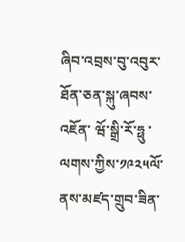ཞིབ་འབྲས་བུ་འབུར་ཐོན་ཅན་སྐུ་ཞབས་འཇོན་ ཝོ་སྒྲི་རོ་ཧྥུ ་ལགས་ཀྱིས་༡༩༢༥ལོ་ནས་མཛད་གྲུབ་ཟིན་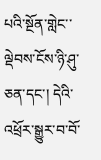པའི་སྔོན་གླེང་་ལྡེབས་ངོས་ཉི་ཤུ་ཅན་དང་། དེའི་འཕྲོར་སྒྱུར་བ་བོ་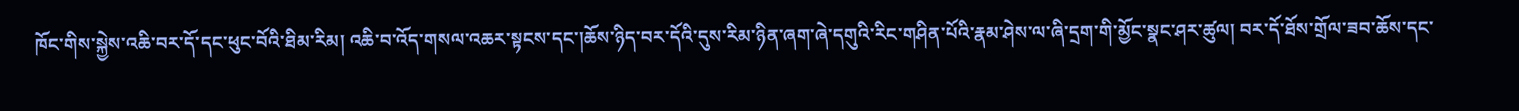ཁོང་གིས་སྐྱེས་འཆི་བར་དོ་དང་ཕུང་བོའི་ཐིམ་རིམ། འཆི་བ་འོད་གསལ་འཆར་སྟངས་དང་།ཆོས་ཉིད་བར་དོའི་དུས་རིམ་ཉིན་ཞག་ཞེ་དགུའི་རིང་གཤིན་པོའི་རྣམ་ཤེས་ལ་ཞི་དྲག་གི་མྱོང་སྣང་ཤར་ཚུལ། བར་དོ་ཐོས་གྲོལ་ཟབ་ཆོས་དང་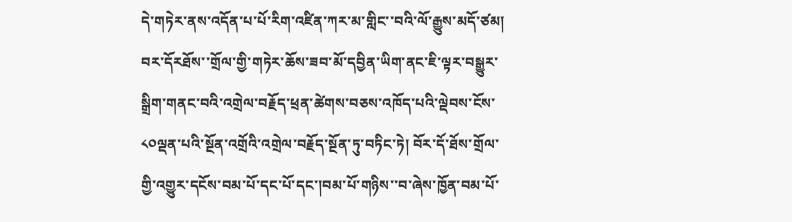དེ་གཏེར་ནས་འདོན་པ་པོ་རིག་འཛིན་ཀར་མ་གླིང་་བའི་ལོ་རྒྱུས་མདོ་ཙམ། བར་དོརཐོས་་གྲོལ་གྱི་གཏེར་ཆོས་ཟབ་མོ་དབྱིན་ཡིག་ནང་ཇི་ལྟར་བསྒྱུར་སྒྲིག་གནང་བའི་འགྲེལ་བརྗོད་ཕྲན་ཚེགས་བཅས་འཁོད་པའི་ལྡེབས་ངོས་༨༠ལྡན་པའི་སྔོན་འགྲོའི་འགྲེལ་བརྗོད་སྔོན་ཏུ་བཏིང་ཏེ། བོར་དོ་ཐོས་གྲོལ་གྱི་འགྱུར་དངོས་བམ་པོ་དང་པོ་དང་།བམ་པོ་གཉིས་་བ་ཞེས་ཁྱོན་བམ་པོ་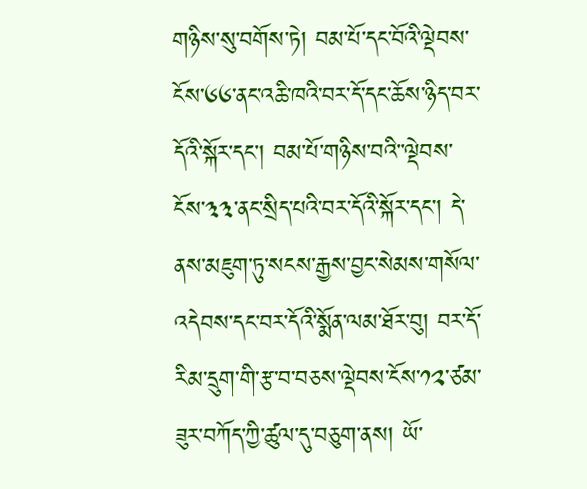གཉིས་སུ་བགོས་ཏེ། བམ་པོ་དང་བོའི་ལྡེབས་ངོས་༦༦་ནང་འཆི་ཁའི་བར་དོ་དང་ཆོས་ཉིད་བར་དོའི་སྐོར་དང་། བམ་པོ་གཉིས་བའི་་ལྡེབས་ངོས་༣༣་ནང་སྲིད་པའི་བར་དོའི་སྐོར་དང་། དེ་ནས་མཇུག་ཏུ་སངས་རྒྱས་བྱང་སེམས་གསོལ་འདེབས་དང་བར་དོའི་སྨོན་ལམ་ཐོར་བུ། བར་དོ་རིམ་དྲུག་གི་རྩ་བ་བཅས་ལྡེབས་ངོས་༡༢་ཙམ་ཟུར་བཀོད་ཀྱི་ཚུལ་དུ་བཅུག་ནས། ཡོ་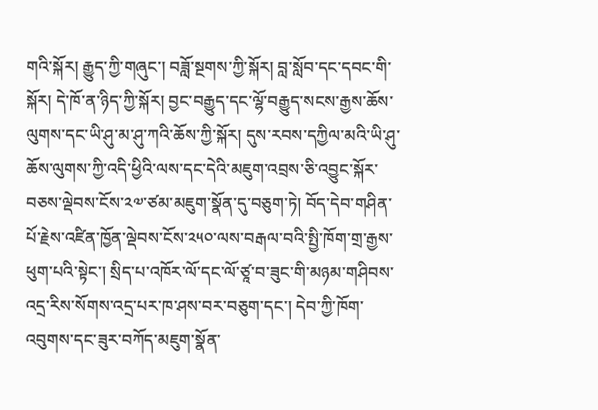གའི་སྐོར། རྒྱུད་ཀྱི་གཞུང་། བཟློ་སྔགས་ཀྱི་སྐོར། བླ་སློབ་དང་དབང་གི་སྐོར། དེ་ཁོ་ན་ཉིད་ཀྱི་སྐོར། བྱང་བརྒྱུད་དང་ལྷོ་བརྒྱུད་སངས་རྒྱས་ཆོས་ལུགས་དང་ཡི་ཤུ་མ་ཤུ་ཀའི་ཆོས་ཀྱི་སྐོར། དུས་རབས་དཀྱིལ་མའི་ཡི་ཤུ་ཆོས་ལུགས་ཀྱི་འདི་ཕྱིའི་ལས་དང་དེའི་མཇུག་འབྲས་ཅི་འབྱུང་སྐོར་བཅས་ལྡེབས་ངོས་༢༧་ཙམ་མཇུག་སྣོན་དུ་བཅུག་ཏེ། བོད་དེབ་གཤིན་པོ་རྗེས་འཛིན་ཁྱོན་ལྡེབས་ངོས་༢༥༠་ལས་བརྒལ་བའི་སྤྱི་ཁོག་གྲ་རྒྱས་ཕུག་པའི་སྟེང་། སྲིད་པ་འཁོར་ལོ་དང་ལོ་ཙཱ་བ་ཟུང་གི་མཉམ་གཤིབས་འདྲ་རིས་སོགས་འདྲ་པར་ཁ་ཤས་བར་བཅུག་དང་། དེབ་ཀྱི་ཁོག་འབུགས་དང་ཟུར་བཀོད་མཇུག་སྣོན་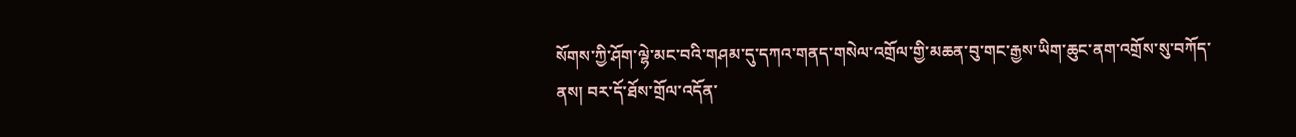སོགས་ཀྱི་ཤོག་ལྷེ་མང་བའི་གཤམ་དུ་དཀའ་གནད་གསེལ་འགྲོལ་གྱི་མཆན་བུ་གང་རྒྱས་ཡིག་ཆུང་ནག་འགྲོས་སུ་བཀོད་ནས། བར་དོ་ཐོས་གྲོལ་འདོན་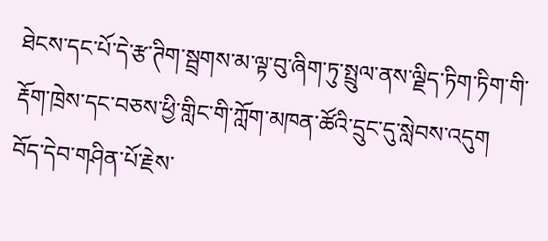ཐེངས་དང་པོ་དེ་རྩ་ཊིག་སྦྲགས་མ་ལྟ་བུ་ཞིག་ཏུ་སྤྲུལ་ནས་ལྗིད་ཏིག་ཏིག་གི་རྡོག་ཁྲེས་དང་བཅས་ཕྱི་གླིང་གི་ཀློག་མཁན་ཚོའི་དྲུང་དུ་སླེབས་འདུག
བོད་དེབ་གཤིན་པོ་རྗེས་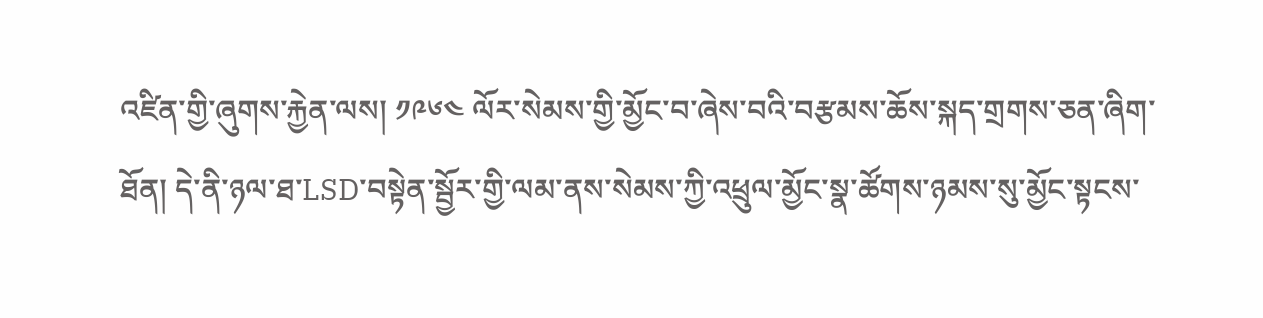འཛིན་གྱི་ཞུགས་རྐྱེན་ལས། ༡༩༦༤ ལོར་སེམས་གྱི་མྱོང་བ་ཞེས་བའི་བརྩམས་ཆོས་སྐད་གྲགས་ཅན་ཞིག་ཐོན། དེ་ནི་ཉལ་ཐ་LSD་བསྟེན་སྦྱོར་གྱི་ལམ་ནས་སེམས་ཀྱི་འཕྲུལ་མྱོང་སྣ་ཚོགས་ཉམས་སུ་མྱོང་སྟངས་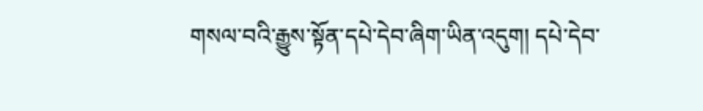གསལ་བའི་རྒྱུས་སྟོན་དཔེ་དེབ་ཞིག་ཡིན་འདུག། དཔེ་དེབ་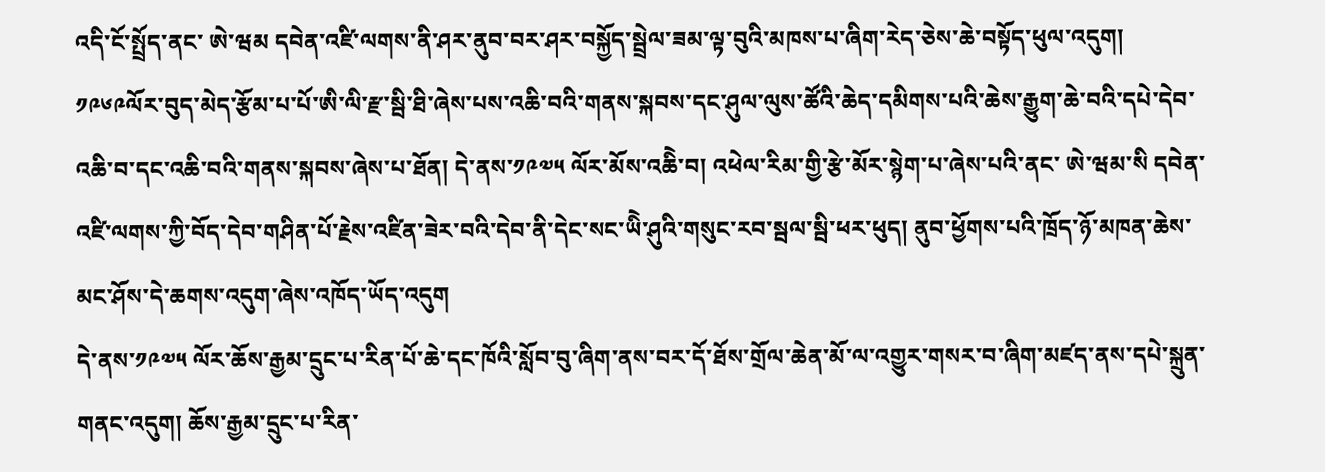འདི་ངོ་སྤྲོད་ནང་ ཨེ་ཝམ དབེན་འཛི་ལགས་ནི་ཤར་ནུབ་བར་ཤར་བསྐྱོད་སྦྲེལ་ཟམ་ལྟ་བུའི་མཁས་པ་ཞིག་རེད་ཅེས་ཆེ་བསྟོད་ཕུལ་འདུག།
༡༩༦༩ལོར་བུད་མེད་རྩོམ་པ་པོ་ཨི་ལི་རྫ་སྦི་ཐི་ཞེས་པས་འཆི་བའི་གནས་སྐབས་དང་ཤུལ་ལུས་ཚོའི་ཆེད་དམིགས་པའི་ཆེས་རྒྱུག་ཆེ་བའི་དཔེ་དེབ་འཆི་བ་དང་འཆི་བའི་གནས་སྐབས་ཞེས་པ་ཐོན། དེ་ནས་༡༩༧༥ ལོར་མོས་འཆིེ་བ། འཕེལ་རིམ་གྱི་རྩེ་མོར་སྙེག་པ་ཞེས་པའི་ནང་ ཨེ་ཝམ་སི དབེན་འཛི་ལགས་ཀྱི་བོད་དེབ་གཤིན་པོ་རྗེས་འཛིན་ཟེར་བའི་དེབ་ནི་དེང་སང་ཡིེ་ཤུའི་གསུང་རབ་སྦལ་སྦི་ཕར་ཕུད། ནུབ་ཕྱོགས་པའི་ཁྲོད་ཉོ་མཁན་ཆེས་མང་ཤོས་དེ་ཆགས་འདུག་ཞེས་འཁོད་ཡོད་འདུག
དེ་ནས་༡༩༧༥ ལོར་ཆོས་རྒྱམ་དྲུང་པ་རིན་པོ་ཆེ་དང་ཁོའི་སློབ་བུ་ཞིག་ནས་བར་དོ་ཐོས་གྲོལ་ཆེན་མོ་ལ་འགྱུར་གསར་བ་ཞིག་མཛད་ནས་དཔེ་སྐྲུན་གནང་འདུག། ཆོས་རྒྱམ་དྲུང་པ་རིན་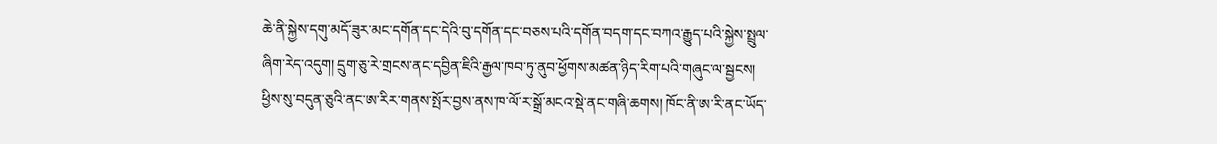ཆེ་ནི་སྐྱེས་དགུ་མདོ་ཟུར་མང་དགོན་དང་དེའི་བུ་དགོན་དང་བཅས་པའི་དགོན་བདག་དང་བཀའ་རྒྱུད་པའི་སྐྱེས་སྤྲུལ་ཞིག་རེད་འདུག། དྲུག་ཅུ་རེ་གྲངས་ནང་དབྱིན་ཇིའི་རྒྱལ་ཁབ་ཏུ་ནུབ་ཕྱོགས་མཚན་ཉིད་རིག་པའི་གཞུང་ལ་སྦྱངས། ཕྱིས་སུ་བདུན་ཅུའི་ནང་ཨ་རིར་གནས་སྤོར་བྱས་ནས་ཁ་ལོ་ར་སྒྲོ་མངའ་སྡེ་ནང་གཞི་ཆགས། ཁོང་ནི་ཨ་རི་ནང་ཡོད་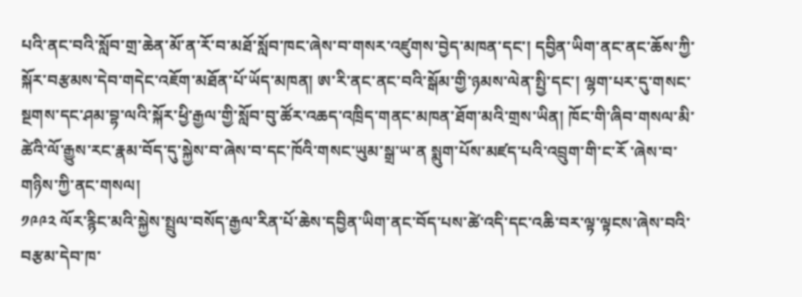པའི་ནང་བའི་སློབ་གྲ་ཆེན་མོ་ན་རོ་བ་མཐོ་སློབ་ཁང་ཞེས་བ་གསར་འཛུགས་བྱེད་མཁན་དང་། དབྱིན་ཡིག་ནང་ནང་ཆོས་ཀྱི་སྐོར་བརྩམས་དེབ་གདེང་འཇོག་མཐོན་པོ་ཡོད་མཁན། ཨ་རི་ནང་ནང་བའི་སྒོམ་གྱི་ཉམས་ལེན་སྤྱི་དང་། ལྷག་པར་དུ་གསང་སྔགས་དང་ཤམ་བྷ་ལའི་སྐོར་ཕྱི་རྒྱལ་གྱི་སློབ་བུ་ཚོར་འཆད་འཁྲིད་གནང་མཁན་ཐོག་མའི་གྲས་ཡིན། ཁོང་གི་ཞིབ་གསལ་མི་ཚེའི་ལོ་རྒྱུས་རང་རྣམ་བོད་དུ་སྐྱེས་བ་ཞེས་བ་དང་ཁོའི་གསང་ཡུམ་སྒྲ་ཡ་ན སྨུག་པོས་མཛད་པའི་འབྲུག་གི་ང་རོ ་ཞེས་བ་གཉིས་ཀྱི་ནང་གསལ།
༡༩༩༢ ལོར་རྙིང་མའི་སྐྱེས་སྤྲུལ་བསོད་རྒྱལ་རིན་པོ་ཆེས་དབྱིན་ཡིག་ནང་བོད་པས་ཚེ་འདི་དང་འཆི་བར་ལྟ་ལྟངས་ཞེས་བའི་བརྩམ་དེབ་ཁ་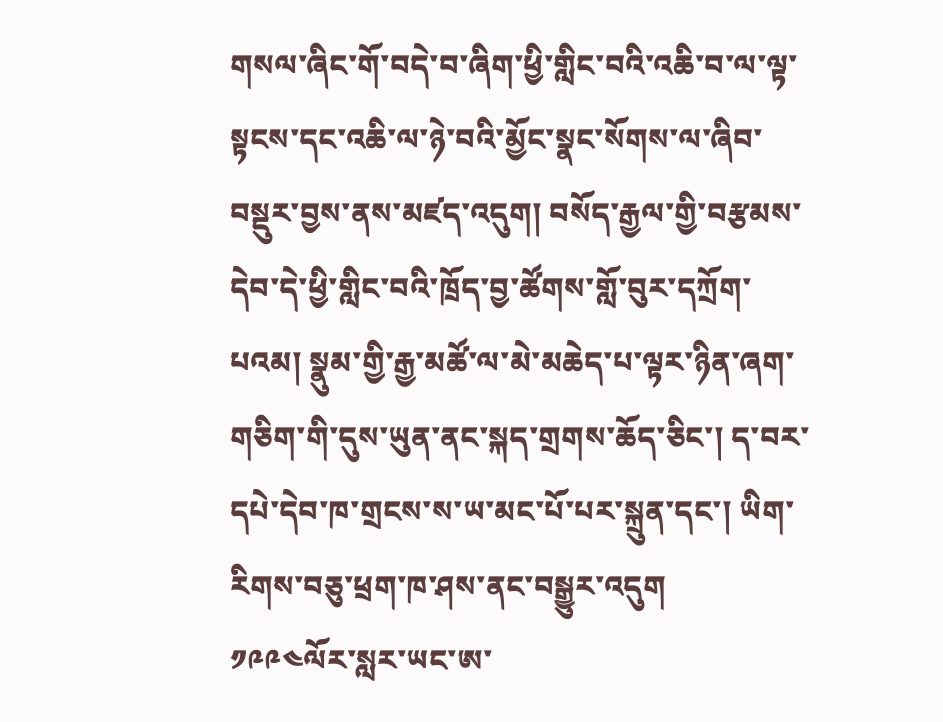གསལ་ཞིང་གོ་བདེ་བ་ཞིག་ཕྱི་གླིང་བའི་འཆི་བ་ལ་ལྟ་སྟངས་དང་འཆི་ལ་ཉེ་བའི་མྱོང་སྣང་སོགས་ལ་ཞིབ་བསྡུར་བྱས་ནས་མཛད་འདུག། བསོད་རྒྱལ་གྱི་བརྩམས་དེབ་དེ་ཕྱི་གླིང་བའི་ཁྲོད་བྱ་ཚོགས་གློ་བུར་དཀྲོག་པའམ། སྣུམ་གྱི་རྒྱ་མཚོ་ལ་མེ་མཆེད་པ་ལྟར་ཉིན་ཞག་གཅིག་གི་དུས་ཡུན་ནང་སྐད་གྲགས་ཆོད་ཅིང་། ད་བར་དཔེ་དེབ་ཁ་གྲངས་ས་ཡ་མང་པོ་པར་སྐྲུན་དང་། ཡིག་རིགས་བཅུ་ཕྲག་ཁ་ཤས་ནང་བསྒྱུར་འདུག
༡༩༩༤ལོར་སླར་ཡང་ཨ་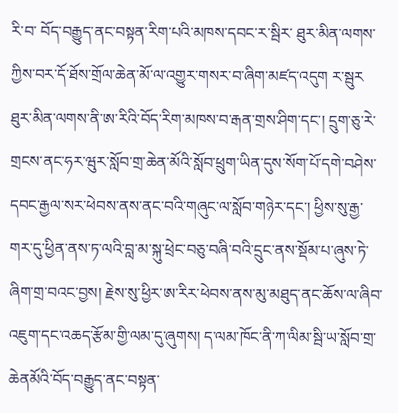རི་བ་ བོད་བརྒྱུད་ནང་བསྟན་རིག་པའི་མཁས་དབང་ར་སྦིར་ ཐུར་མིན་ལགས་ཀྱིས་བར་དོ་ཐོས་གྲོལ་ཆེན་མོ་ལ་འགྱུར་གསར་བ་ཞིག་མཛད་འདུག ར་སྦུར ཐུར་མིན་ལགས་ནི་ཨ་རིའི་བོད་རིག་མཁས་བ་རྒན་གྲས་ཤིག་དང་། དྲུག་ཅུ་རེ་གྲངས་ནང་ཧར་ཝུར་སློབ་གྲ་ཆེན་མོའི་སློབ་ཕྲུག་ཡིན་དུས་སོག་པོ་དགེ་བཤེས་དབང་རྒྱལ་སར་ཕེབས་ནས་ནང་བའི་གཞུང་ལ་སློབ་གཉེར་དང་། ཕྱིས་སུ་རྒྱ་གར་དུ་ཕྱིན་ནས་ཏ་ལའི་བླ་མ་སྐུ་ཕྲེང་བཅུ་བཞི་བའི་དྲུང་ནས་སྡོམ་པ་ཞུས་ཏེ་ཞིག་གྲ་བའང་བྱས། རྗེས་སུ་ཕྱིར་ཨ་རིར་ཕེབས་ནས་མུ་མཐུད་ནང་ཆོས་ལ་ཞིབ་འཇུག་དང་འཆད་རྩོམ་གྱི་ལམ་དུ་ཞུགས། ད་ལམ་ཁོང་ནི་ཀ་ལིམ་སྦི་ཡ་སློབ་གྲ་ཆེནམོའི་བོད་བརྒྱུད་ནང་བསྟན་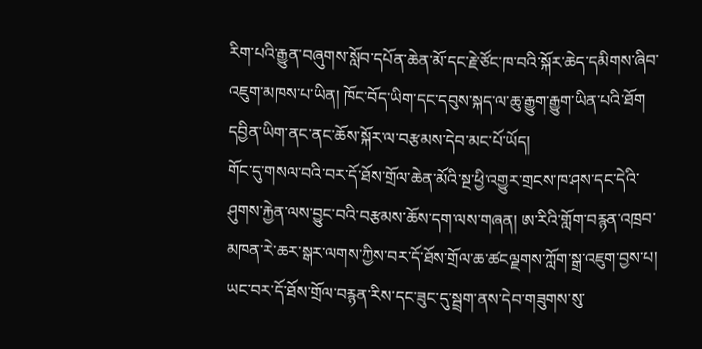རིག་པའི་རྒྱུན་བཞུགས་སློབ་དཔོན་ཆེན་མོ་དང་རྗེ་ཙོང་ཁ་བའི་སྐོར་ཆེད་དམིགས་ཞིབ་འཇུག་མཁས་པ་ཡིན། ཁོང་བོད་ཡིག་དང་དབུས་སྐད་ལ་ཆུ་རྒྱུག་རྒྱུག་ཡིན་པའི་ཐོག དབྱིན་ཡིག་ནང་ནང་ཆོས་སྐོར་ལ་བརྩམས་དེབ་མང་པོ་ཡོད།
གོང་དུ་གསལ་བའི་བར་དོ་ཐོས་གྲོལ་ཆེན་མོའི་སྔ་ཕྱི་འགྱུར་གྲངས་ཁ་ཤས་དང་དེའི་ཤུགས་རྐྱེན་ལས་བྱུང་བའི་བརྩམས་ཆོས་དག་ལས་གཞན། ཨ་རིའི་གློག་བརྙན་འཁྲབ་མཁན་རེ་ཆར་སྒར་ལགས་ཀྱིས་བར་དོ་ཐོས་གྲོལ་ཆ་ཚངལྗགས་ཀློག་སྒྲ་འཇུག་བྱས་པ། ཡང་བར་དོ་ཐོས་གྲོལ་བརྙན་རིས་དང་ཟུང་དུ་སྦྲག་ནས་དེབ་གཟུགས་སུ་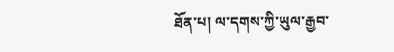ཐོན་པ། ལ་དགས་ཀྱི་ཡུལ་རྒྱབ་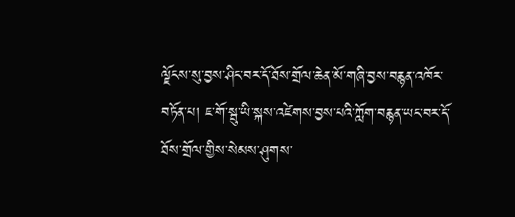ལྗོངས་སུ་བྱས་ཤིང་བར་དོ་ཐོས་གྲོལ་ཆེན་མོ་གཞི་བྱས་བརྙན་འཁོར་བཏོན་པ། ཇ་གོ་སྦུ་ཡི་སྐས་འཛེགས་བྱས་པའི་ཀློག་བརྙན་ཡང་བར་དོ་ཐོས་གྲོལ་གྱིས་སེམས་ཤུགས་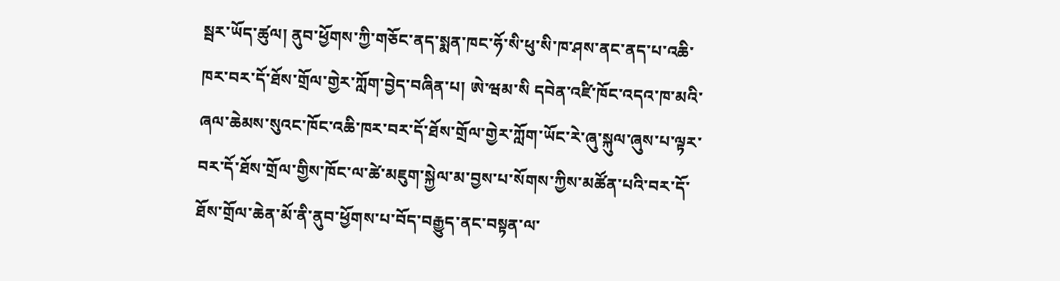སྦར་ཡོད་ཚུལ། ནུབ་ཕྱོགས་ཀྱི་གཅོང་ནད་སྨན་ཁང་ཧོ་སི་ཕུ་སི་ཁ་ཤས་ནང་ནད་པ་འཆི་ཁར་བར་དོ་ཐོས་གྲོལ་གྱེར་ཀློག་བྱེད་བཞིན་པ། ཨེ་ཝམ་སི དབེན་འཛི་ཁོང་འདའ་ཁ་མའི་ཞལ་ཆེམས་སུའང་ཁོང་འཆི་ཁར་བར་དོ་ཐོས་གྲོལ་གྱེར་ཀློག་ཡོང་རེ་ཞུ་སྐུལ་ཞུས་པ་ལྟར་བར་དོ་ཐོས་གྲོལ་གྱིས་ཁོང་ལ་ཚེ་མཇུག་སྐྱེལ་མ་བྱས་པ་སོགས་ཀྱིས་མཚོན་པའི་བར་དོ་ཐོས་གྲོལ་ཆེན་མོ་ནི་ནུབ་ཕྱོགས་པ་བོད་བརྒྱུད་ནང་བསྟན་ལ་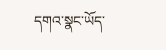དགའ་སྣང་ཡོད་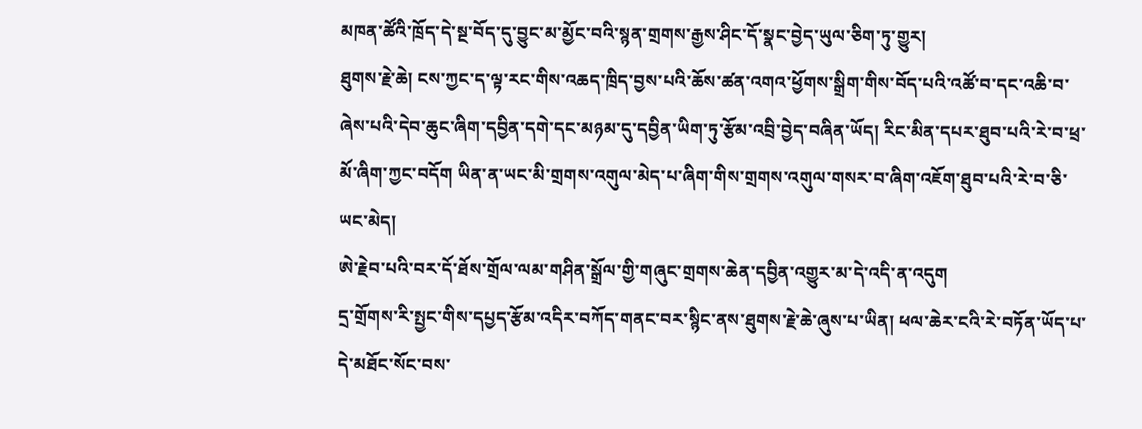མཁན་ཚོའི་ཁྲོད་དེ་སྔ་བོད་དུ་བྱུང་མ་མྱོང་བའི་སྙན་གྲགས་རྒྱས་ཤིང་དོ་སྣང་བྱེད་ཡུལ་ཅིག་ཏུ་གྱུར།
ཐུགས་རྗེ་ཆེ། ངས་ཀྱང་ད་ལྟ་རང་གིས་འཆད་ཁྲིད་བྱས་པའི་ཆོས་ཚན་འགའ་ཕྱོགས་སྒྲིག་གིས་བོད་པའི་འཚོ་བ་དང་འཆི་བ་ཞེས་པའི་དེབ་ཆུང་ཞིག་དབྱིན་དགེ་དང་མཉམ་དུ་དབྱིན་ཡིག་ཏུ་རྩོམ་འབྲི་བྱེད་བཞིན་ཡོད། རིང་མིན་དཔར་ཐུབ་པའི་རེ་བ་ཕྲ་མོ་ཞིག་ཀྱང་བདོག ཡིན་ན་ཡང་མི་གྲགས་འགུལ་མེད་པ་ཞིག་གིས་གྲགས་འགུལ་གསར་བ་ཞིག་འཇོག་ཐུབ་པའི་རེ་བ་ཅི་ཡང་མེད།
ཨེ་རྗེབ་པའི་བར་དོ་ཐོས་གྲོལ་ལམ་གཤིན་སྒྲོལ་གྱི་གཞུང་གྲགས་ཆེན་དབྱིན་འགྱུར་མ་དེ་འདི་ན་འདུག
དྲ་གྲོགས་རི་སྤྱང་གིས་དཔྱད་རྩོམ་འདིར་བཀོད་གནང་བར་སྙིང་ནས་ཐུགས་རྗེ་ཆེ་ཞུས་པ་ཡིན། ཕལ་ཆེར་ངའི་རེ་བཏོན་ཡོད་པ་དེ་མཐོང་སོང་བས་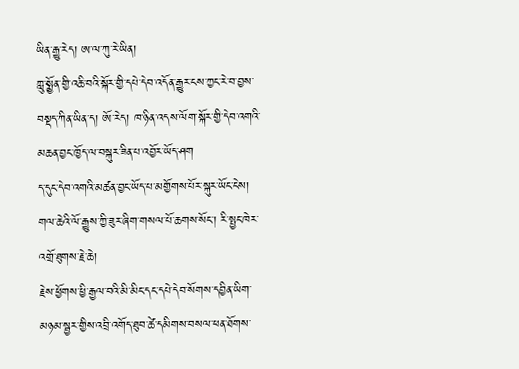ཡིན་རྒྱུ་རེད། ཨ་ལ་ཀུ་རེ་ཡིན།
ཀླུ་སྨྱོན་གྱི་འཆི་བའི་སྐོར་གྱི་དཔེ་དེབ་འདོན་རྒྱུར་ངས་ཀྱང་རེ་བ་བྱས་བསྡད་ཀིན་ཡིན་ད། ཨོ་རེད། ཁ་ཉིན་འདས་ལོག་སྐོར་གྱི་དེབ་འགའི་མཆན་བྱང་ཁྱོད་ལ་བསྐུར་ཟིན་པ་འབྱོར་ཡོད་ཤག
ད་དུང་དེབ་འགའི་མཚན་བྱང་ཡོད་པ་མགྱོགས་པོར་སྐུར་ཡོང་ངེས།
གལ་ཆེའི་ལོ་རྒྱུས་ཀྱི་ཟུར་ཞིག་གསལ་པོ་ཆགས་སོང་། རི་སྤྱང་ཁེར་འགྲོ་ཐུགས་རྗེ་ཆེ།
རྗེས་ཕྱོགས་ཕྱི་རྒྱལ་བའི་མི་མིང་དང་དཔེ་དེབ་སོགས་དབྱིན་ཡིག་མཉམ་སྦྱར་གྱིས་འབྲི་འགོད་ཐུབ་ཚེ་དམིགས་བསལ་ཕན་ཐོགས་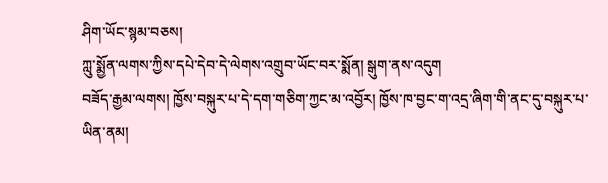ཤིག་ཡོང་སྙམ་བཅས།
ཀླུ་སྨྱོན་ལགས་ཀྱིས་དཔེ་དེབ་དེ་ལེགས་འགྲུབ་ཡོང་བར་སྨོན། སྒུག་ནས་འདུག
བཟོད་རྒྱམ་ལགས། ཁྱོས་བསྐུར་པ་དེ་དག་གཅིག་ཀྱང་མ་འབྱོར། ཁྱོས་ཁ་བྱང་ག་འདྲ་ཞིག་གི་ནང་དུ་བསྐུར་པ་ཡིན་ནམ།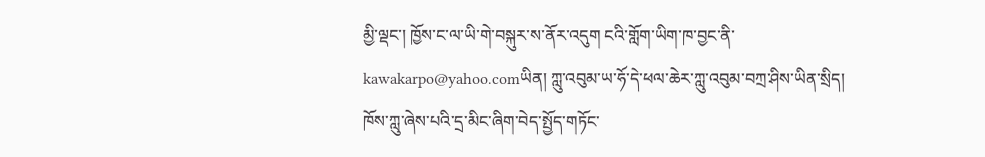མྱི་ལྡང་། ཁྱོས་ང་ལ་ཡི་གེ་བསྐུར་ས་ནོར་འདུག ངའི་གློག་ཡིག་ཁ་བྱང་ནི་kawakarpo@yahoo.comཡིན། ཀླུ་འབུམ་ཡ་ཧོ་དེ་ཕལ་ཆེར་ཀླུ་འབུམ་བཀྲ་ཤིས་ཡིན་སྲིད། ཁོས་ཀླུ་ཞེས་པའི་དྲ་མིང་ཞིག་བེད་སྤྱོད་གཏོང་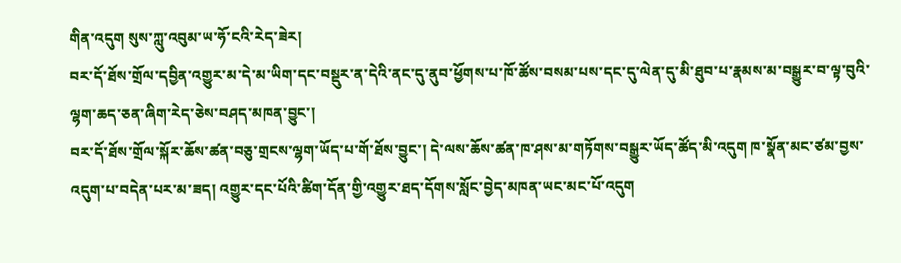གིན་འདུག སུས་ཀླུ་འབུམ་ཡ་ཧོ་ངའི་རེད་ཟེར།
བར་དོ་ཐོས་གྲོལ་དབྱིན་འགྱུར་མ་དེ་མ་ཡིག་དང་བསྡུར་ན་དེའི་ནང་དུ་ནུབ་ཕྱོགས་པ་ཁོ་ཚོས་བསམ་པས་དང་དུ་ལེན་དུ་མི་ཐུབ་པ་རྣམས་མ་བསྒྱུར་བ་ལྟ་བུའི་ལྷག་ཆད་ཅན་ཞིག་རེད་ཅེས་བཤད་མཁན་བྱུང་།
བར་དོ་ཐོས་གྲོལ་སྐོར་ཆོས་ཚན་བཅུ་གྲངས་ལྷག་ཡོད་པ་གོ་ཐོས་བྱུང་། དེ་ལས་ཆོས་ཚན་ཁ་ཤས་མ་གཏོགས་བསྒྱུར་ཡོད་ཚོད་མི་འདུག ཁ་སྣོན་མང་ཙམ་བྱས་འདུག་པ་བདེན་པར་མ་ཟད། འགྱུར་དང་པོའི་ཚིག་དོན་གྱི་འགྱུར་ཐད་དོགས་སློང་བྱེད་མཁན་ཡང་མང་པོ་འདུག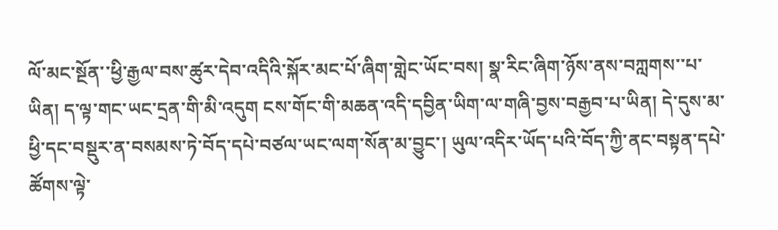ལོ་མང་སྔོན་་ཕྱི་རྒྱལ་བས་ཚུར་དེབ་འདིའི་སྐོར་མང་པོ་ཞིག་གླེང་ཡོང་བས། སྣ་རིང་ཞིག་ཉོས་ནས་བཀླགས་་པ་ཡིན། ད་ལྟ་གང་ཡང་དྲན་གི་མི་འདུག ངས་གོང་གི་མཆན་འདི་དབྱིན་ཡིག་ལ་གཞི་བྱས་བརྒྱབ་པ་ཡིན། དེ་དུས་མ་ཕྱི་དང་བསྡུར་ན་བསམས་ཏེ་བོད་དཔེ་བཙལ་ཡང་ལག་སོན་མ་བྱུང་། ཡུལ་འདིར་ཡོད་པའི་བོད་ཀྱི་ནང་བསྟན་དཔེ་ཚོགས་ལྟེ་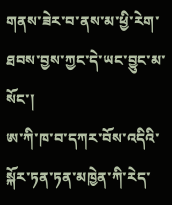གནས་ཟེར་བ་ནས་མ་ཕྱི་རེག་ཐབས་བྱས་ཀྱང་དེ་ཡང་བྱུང་མ་སོང་།
ཨ་ཀི་ཁ་བ་དཀར་བོས་འདིའི་སྐོར་ཏན་ཏན་མཁྱེན་ཀི་རེད་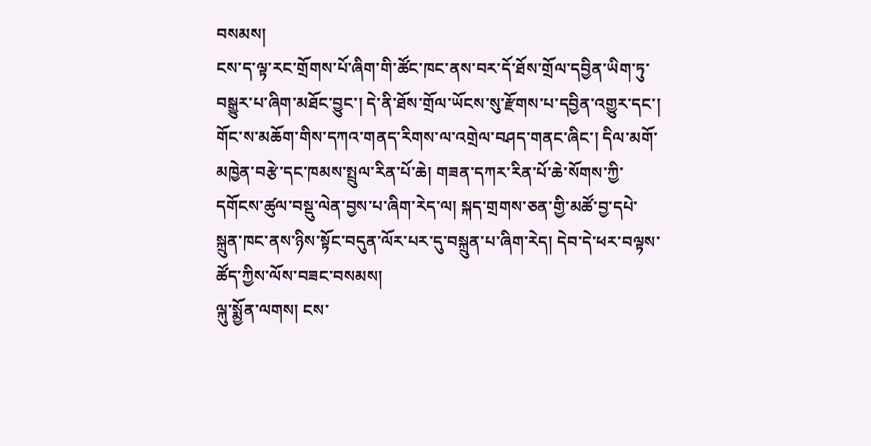བསམས།
ངས་ད་ལྟ་རང་གྲོགས་པོ་ཞིག་གི་ཚོང་ཁང་ནས་བར་དོ་ཐོས་གྲོལ་དབྱིན་ཡིག་ཏུ་བསྒྱུར་པ་ཞིག་མཐོང་བྱུང་། དེ་ནི་ཐོས་གྲོལ་ཡོངས་སུ་རྫོགས་པ་དབྱིན་འགྱུར་དང་། གོང་ས་མཆོག་གིས་དཀའ་གནད་རིགས་ལ་འགྲེལ་བཤད་གནང་ཞིང་། དིལ་མགོ་མཁྱེན་བརྩེ་དང་ཁམས་སྤྲུལ་རིན་པོ་ཆེ། གཟན་དཀར་རིན་པོ་ཆེ་སོགས་ཀྱི་དགོངས་ཚུལ་བསྡུ་ལེན་བྱས་པ་ཞིག་རེད་ལ། སྐད་གྲགས་ཅན་གྱི་མཚོ་བྱ་དཔེ་སྐྲུན་ཁང་ནས་ཉིས་སྟོང་བདུན་ལོར་པར་དུ་བསྐྲུན་པ་ཞིག་རེད། དེབ་དེ་ཕར་བལྟས་ཚོད་ཀྱིས་ལོས་བཟང་བསམས།
ལྐུ་སྨྱོན་ལགས། ངས་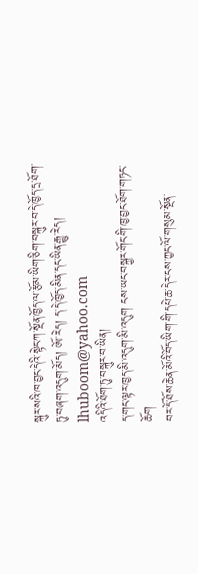སྐུར་སའི་ཁ་བྱང་དེའི་སྟེང་ཀ་སྔོན་ཁྱོད་ལ་རྩོམ་ཡིག་ཅིག་བསྐུར་བ་དེ་ཁྱོད་དྲ་ཐོག་ཏུ་བཞག་འདུག་མོད། ཨོ་རེད། ད་དེ་ཁྱོད་མིན་དང་ཡིན་རྒྱུ་རེད། lhuboom@yahoo.com
འདིའི་ཐོག་ཏུ་བསྐུར་བ་ཡིན།
ད་གང་ལྟར་ཁྱད་མི་འདུག་མི་འདུག ངས་ཡང་བསྐྱར་གོང་གི་ཁྱ་བྱང་ཐོག་གཏང་ཆོག
བར་དོ་ཐོས་ཆེན་མོའི་བོད་ཡིག་གི་དཔེ་ཆ་དེར་ངས་ཀྱང་ལོ་གསུམ་སྔོན་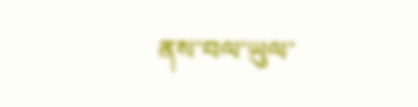ནས་བལ་ཡུལ་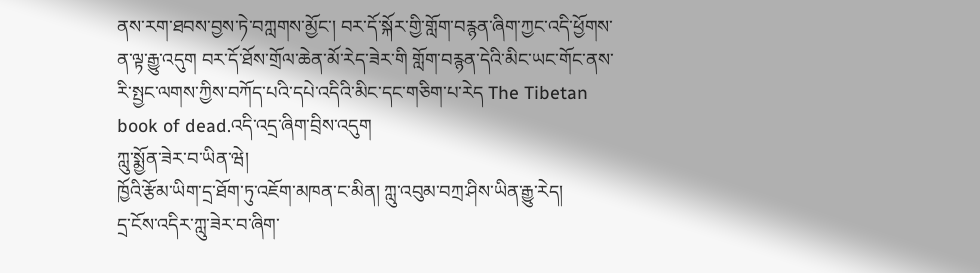ནས་རག་ཐབས་བྱས་ཏེ་བཀླགས་མྱོང་། བར་དོ་སྐོར་གྱི་གློག་བརྙན་ཞིག་ཀྱང་འདི་ཕྱོགས་ན་ལྟ་རྒྱུ་འདུག བར་དོ་ཐོས་གྲོལ་ཆེན་མོ་རེད་ཟེར་གི གློག་བརྙན་དེའི་མིང་ཡང་གོང་ནས་རི་སྤྱང་ལགས་ཀྱིས་བཀོད་པའི་དཔེ་འདིའི་མིང་དང་གཅིག་པ་རེད The Tibetan book of dead.འདི་འདྲ་ཞིག་བྲིས་འདུག
ཀླུ་སྨྱོན་ཟེར་བ་ཡིན་ཝེ།
ཁྱོའི་རྩོམ་ཡིག་དྲ་ཐོག་ཏུ་འཇོག་མཁན་ང་མིན། ཀླུ་འབུམ་བཀྲ་ཤིས་ཡིན་རྒྱུ་རེད།
དྲ་ངོས་འདིར་ཀླུ་ཟེར་བ་ཞིག་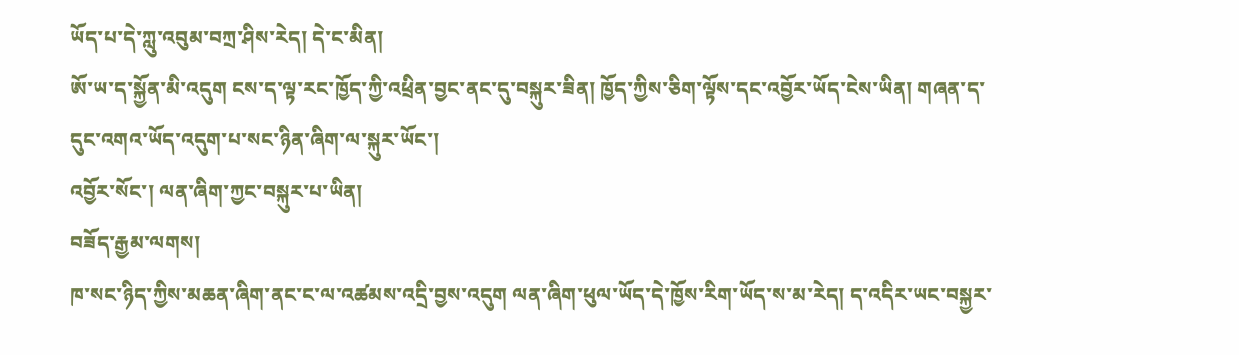ཡོད་པ་དེ་ཀླུ་འབུམ་བཀྲ་ཤིས་རེད། དེ་ང་མིན།
ཨོ་ཡ་ད་སྐྱོན་མི་འདུག ངས་ད་ལྟ་རང་ཁྱོད་ཀྱི་འཕྲིན་བྱང་ནང་དུ་བསྐུར་ཟིན། ཁྱོད་ཀྱིས་ཅིག་ལྟོས་དང་འབྱོར་ཡོད་ངེས་ཡིན། གཞན་ད་དུང་འགའ་ཡོད་འདུག་པ་སང་ཉིན་ཞིག་ལ་སྐུར་ཡོང་།
འབྱོར་སོང་། ལན་ཞིག་ཀྱང་བསྐུར་པ་ཡིན།
བཟོད་རྒྱམ་ལགས།
ཁ་སང་ཉིད་ཀྱིས་མཆན་ཞིག་ནང་ང་ལ་འཚམས་འདྲི་བྱས་འདུག ལན་ཞིག་ཕུལ་ཡོད་དེ་ཁྱོས་རིག་ཡོད་ས་མ་རེད། ད་འདིར་ཡང་བསྐྱར་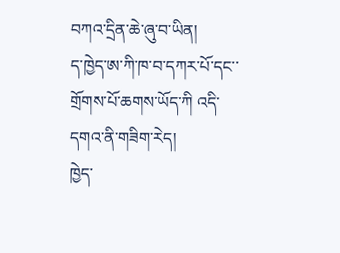བཀའ་དྲིན་ཆེ་ཞུ་བ་ཡིན།
ད་ཁྱེད་ཨ་ཀི་ཁ་བ་དཀར་པོ་དང་་གྲོགས་པོ་ཆགས་ཡོད་ཀི འདི་དགའ་ནི་གཟིག་རེད།
ཁྱེད་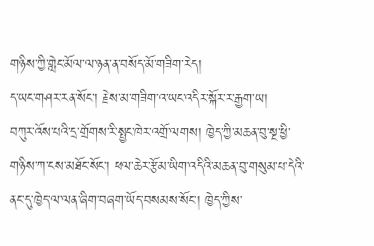གཉིས་ཀྱི་གླེང་མོལ་ལ་ཉན་ན་བསོད་མོ་གཟིག་རེད།
ད་ཡང་གཤར་རན་སོང་། རྗེས་མ་གཟིག་འ་ཡང་འདིར་སྐོར་ར་རྒྱག་ཡ།
བཀུར་འོས་པའི་དྲ་གྲོགས་རི་སྤྱང་ཁེར་འགྲོ་ལགས། ཁྱེད་ཀྱི་མཆན་བུ་སྔ་ཕྱི་གཉིས་ཀ་ངས་མཐོང་སོང་། ཕལ་ཆེར་རྩོམ་ཡིག་འདིའི་མཆན་བུ་གསུམ་པ་དེའི་ནང་དུ་ཁྱེད་ལ་ལན་ཞིག་བཞག་ཡོད་བསམས་སོང་། ཁྱེད་ཀྱིས་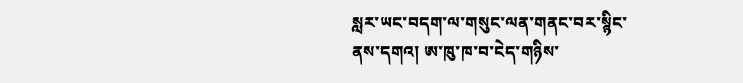སླར་ཡང་བདག་ལ་གསུང་ལན་གནང་བར་སྙིང་ནས་དགའ། ཨ་ཁུ་ཁ་བ་ངེད་གཉིས་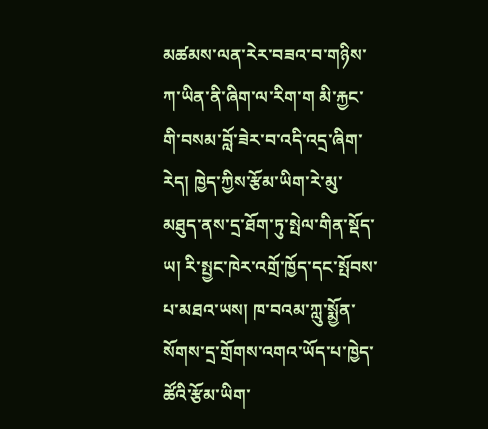མཚམས་ལན་རེར་བཟའ་བ་གཉིས་ཀ་ཡིན་ནི་ཞིག་ལ་རིག་ག མི་རྐྱང་གི་བསམ་བློ་ཟེར་བ་འདི་འདྲ་ཞིག་རེད། ཁྱེད་ཀྱིས་རྩོམ་ཡིག་རེ་མུ་མཐུད་ནས་དྲ་ཐོག་ཏུ་སྤེལ་གིན་སྡོད་ཡ། རི་སྤྱང་ཁེར་འགྲོ་ཁྱོད་དང་སྤོབས་པ་མཐའ་ཡས། ཁ་བའམ་ཀླུ་སྨྱོན་སོགས་དྲ་གྲོགས་འགའ་ཡོད་པ་ཁྱེད་ཚོའི་རྩོམ་ཡིག་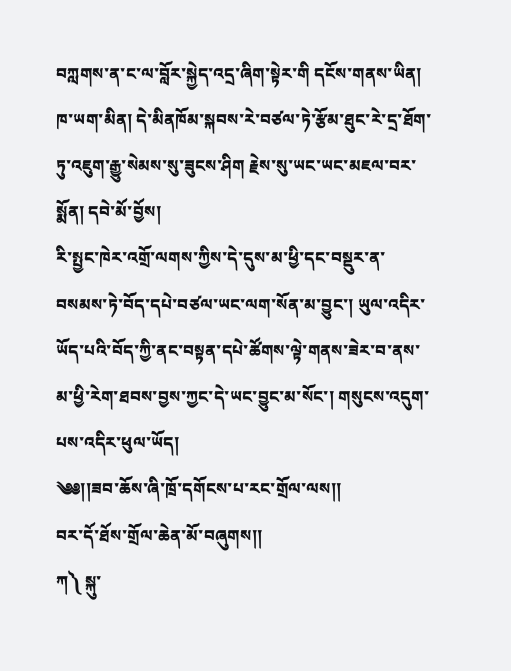བཀླགས་ན་ང་ལ་བློར་སྐྱེད་འདྲ་ཞིག་སྟེར་གི དངོས་གནས་ཡིན། ཁ་ཡག་མིན། དེ་མིནཁོམ་སྐབས་རེ་བཙལ་ཏེ་རྩོམ་ཐུང་རེ་དྲ་ཐོག་ཏུ་འཇུག་རྒྱུ་སེམས་སུ་ཟུངས་ཤིག རྗེས་སུ་ཡང་ཡང་མཇལ་བར་སྨོན། དབེ་མོ་བྱོས།
རི་སྤྱང་ཁེར་འགྲོ་ལགས་ཀྱིས་དེ་དུས་མ་ཕྱི་དང་བསྡུར་ན་བསམས་ཏེ་བོད་དཔེ་བཙལ་ཡང་ལག་སོན་མ་བྱུང་། ཡུལ་འདིར་ཡོད་པའི་བོད་ཀྱི་ནང་བསྟན་དཔེ་ཚོགས་ལྟེ་གནས་ཟེར་བ་ནས་མ་ཕྱི་རེག་ཐབས་བྱས་ཀྱང་དེ་ཡང་བྱུང་མ་སོང་། གསུངས་འདུག་པས་འདིར་ཕུལ་ཡོད།
༄༅།།ཟབ་ཆོས་ཞི་ཁྲོ་དགོངས་པ་རང་གྲོལ་ལས།།
བར་དོ་ཐོས་གྲོལ་ཆེན་མོ་བཞུགས།།
ཀ༽ སྐུ་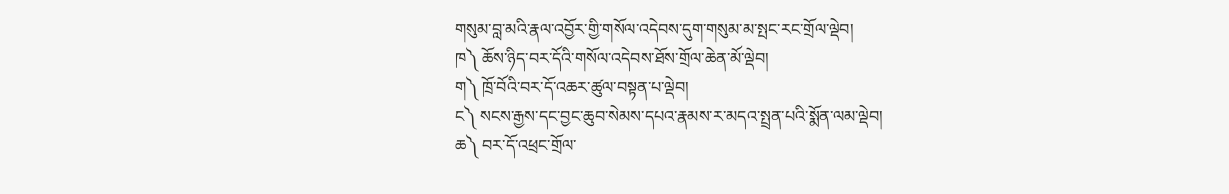གསུམ་བླ་མའི་རྣལ་འབྱོར་གྱི་གསོལ་འདེབས་དུག་གསུམ་མ་སྤང་རང་གྲོལ་ལྡེབ།
ཁ༽ ཆོས་ཉིད་བར་དོའི་གསོལ་འདེབས་ཐོས་གྲོལ་ཆེན་མོ་ལྡེབ།
ག༽ ཁྲོ་བོའི་བར་དོ་འཆར་ཚུལ་བསྟན་པ་ལྡེབ།
ང༽ སངས་རྒྱས་དང་བྱང་ཆུབ་སེམས་དཔའ་རྣམས་ར་མདའ་སྤྲན་པའི་སྨོན་ལམ་ལྡེབ།
ཆ༽ བར་དོ་འཕྲང་གྲོལ་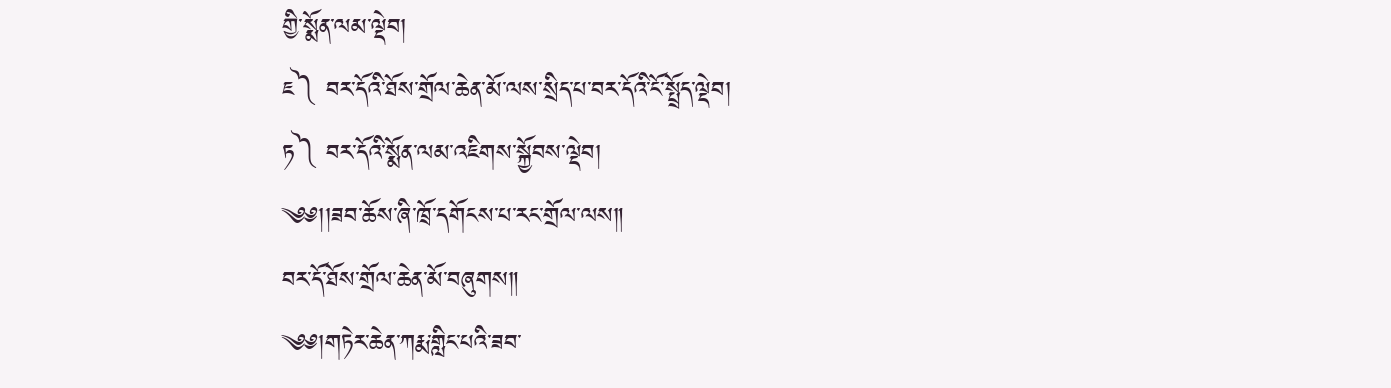གྱི་སྨོན་ལམ་ལྡེབ།
ཇ༽ བར་དོའི་ཐོས་གྲོལ་ཆེན་མོ་ལས་སྲིད་པ་བར་དོའི་ངོ་སྤྲོད་ལྡེབ།
ཏ༽ བར་དོའི་སྨོན་ལམ་འཇིགས་སྐྱོབས་ལྡེབ།
༄༅།།ཟབ་ཆོས་ཞི་ཁྲོ་དགོངས་པ་རང་གྲོལ་ལས༎
བར་དོ་ཐོས་གྲོལ་ཆེན་མོ་བཞུགས༎
༄༅།གཏེར་ཆེན་ཀརྨ་གླིང་པའི་ཟབ་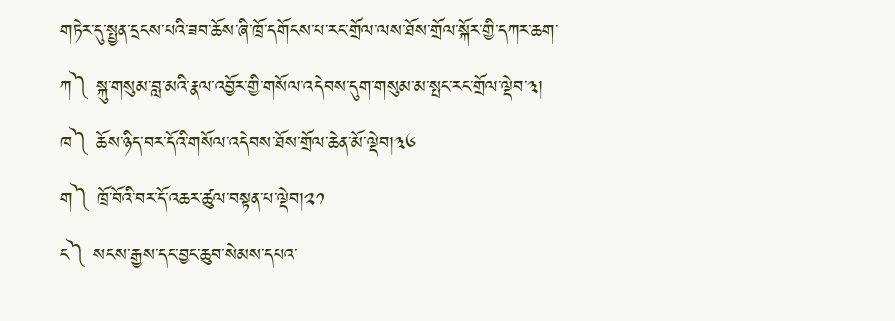གཏེར་དུ་སྤྱན་དྲངས་པའི་ཟབ་ཆོས་ཞི་ཁྲོ་དགོངས་པ་རང་གྲོལ་ལས་ཐོས་གྲོལ་སྐོར་གྱི་དཀར་ཆག་
ཀ༽ སྐུ་གསུམ་བླ་མའི་རྣལ་འབྱོར་གྱི་གསོལ་འདེབས་དུག་གསུམ་མ་སྤང་རང་གྲོལ་ལྡེབ་༣།
ཁ༽ ཆོས་ཉིད་བར་དོའི་གསོལ་འདེབས་ཐོས་གྲོལ་ཆེན་མོ་ལྡེབ།༣༦
ག༽ ཁྲོ་བོའི་བར་དོ་འཆར་ཚུལ་བསྟན་པ་ལྡེབ།༢༡
ང༽ སངས་རྒྱས་དང་བྱང་ཆུབ་སེམས་དཔའ་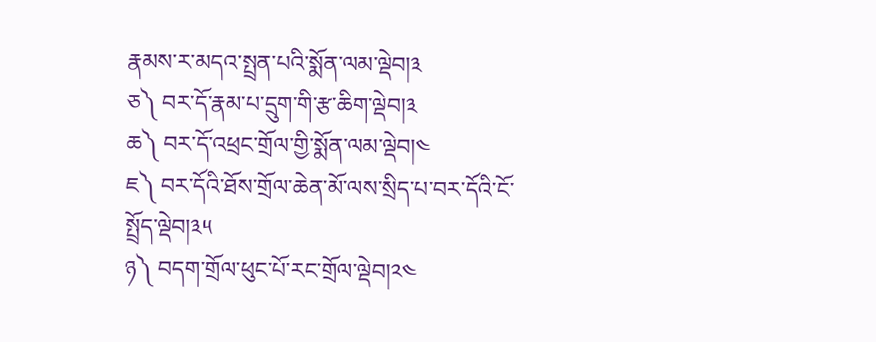རྣམས་ར་མདའ་སྤྲན་པའི་སྨོན་ལམ་ལྡེབ།༣
ཅ༽ བར་དོ་རྣམ་པ་དྲུག་གི་རྩ་ཆིག་ལྡེབ།༣
ཆ༽ བར་དོ་འཕྲང་གྲོལ་གྱི་སྨོན་ལམ་ལྡེབ།༤
ཇ༽ བར་དོའི་ཐོས་གྲོལ་ཆེན་མོ་ལས་སྲིད་པ་བར་དོའི་ངོ་སྤྲོད་ལྡེབ།༣༥
ཉ༽ བདག་གྲོལ་ཕུང་པོ་རང་གྲོལ་ལྡེབ།༢༤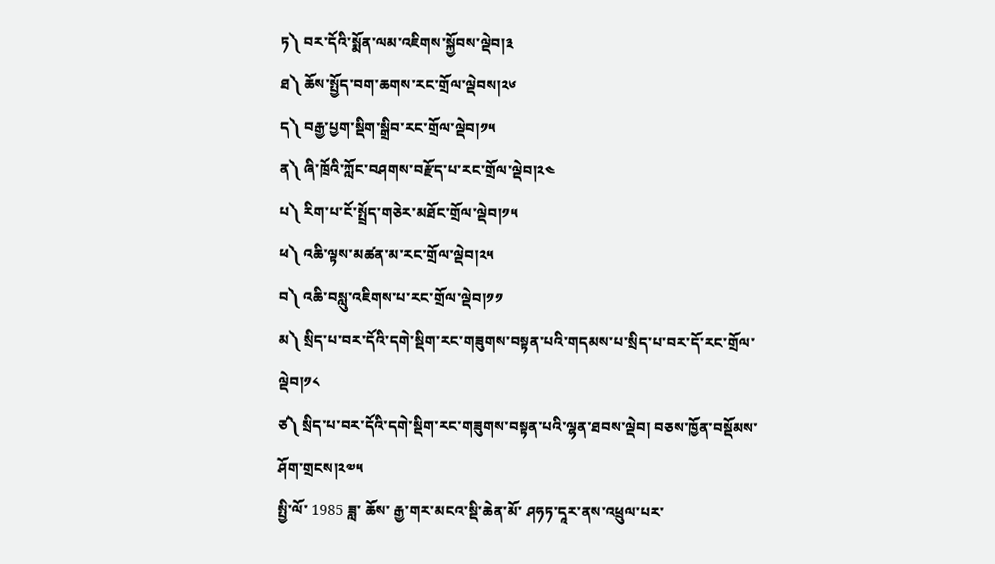ཏ༽ བར་དོའི་སྨོན་ལམ་འཇིགས་སྐྱོབས་ལྡེབ།༣
ཐ༽ ཆོས་སྤྱོད་བག་ཆགས་རང་གྲོལ་ལྡེབས།༢༦
ད༽ བརྒྱ་པྱག་སྡིག་སྒྲིབ་རང་གྲོལ་ལྡེབ།༡༥
ན༽ ཞི་ཁྲོའི་ཀློང་བཤགས་བརྫོད་པ་རང་གྲོལ་ལྡེབ།༢༤
པ༽ རིག་པ་ངོ་སྤྲོད་གཅེར་མཐོང་གྲོལ་ལྡེབ།༡༥
ཕ༽ འཆི་ལྟས་མཚན་མ་རང་གྲོལ་ལྡེབ།༢༥
བ༽ འཆི་བསླུ་འཇིགས་པ་རང་གྲོལ་ལྡེབ།༡༡
མ༽ སྲིད་པ་བར་དོའི་དགེ་སྡིག་རང་གཟུགས་བསྟན་པའི་གདམས་པ་སྲིད་པ་བར་དོ་རང་གྲོལ་ལྡེབ།༡༨
ཙ༽ སྲིད་པ་བར་དོའི་དགེ་སྡིག་རང་གཟུགས་བསྟན་པའི་ལྷན་ཐབས་ལྡེབ། བཅས་ཁྱོན་བསྡོམས་ཤོག་གྲངས།༢༧༥
སྤྱི་ལོ་ 1985 ཟླ་ ཆོས་ རྒྱ་གར་མངའ་སྡི་ཆེན་མོ་ ཤཧཏ་དཱར་ནས་འཕྲུལ་པར་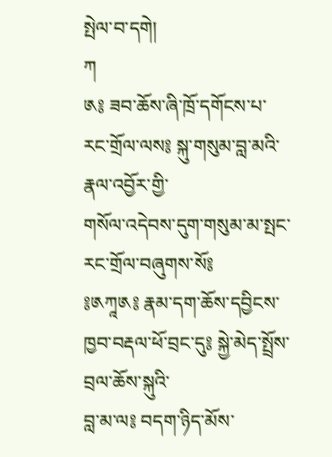སྤེལ་བ་དགེ།
ཀ
༁༔ ཟབ་ཆོས་ཞི་ཁྲོ་དགོངས་པ་རང་གྲོལ་ལས༔ སྐུ་གསུམ་བླ་མའི་རྣལ་འབྱོར་གྱི་
གསོལ་འདེབས་དུག་གསུམ་མ་སྤང་རང་གྲོལ་བཞུགས་སོ༔
༔༁ཀཱ༁༔ རྣམ་དག་ཆོས་དབྱིངས་ཁྱབ་བརྡལ་ཕོ་བྲང་དུ༔ སྐྱེ་མེད་སྤྲོས་བྲལ་ཆོས་སྐུའི་
བླ་མ་ལ༔ བདག་ཉིད་མོས་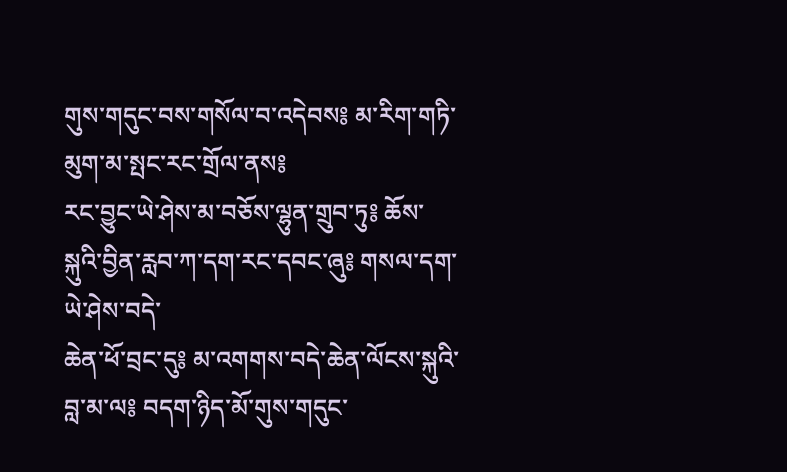གུས་གདུང་བས་གསོལ་བ་འདེབས༔ མ་རིག་གཏི་མུག་མ་སྤང་རང་གྲོལ་ནས༔
རང་བྱུང་ཡེ་ཤེས་མ་བཅོས་ལྷུན་གྲུབ་ཏུ༔ ཆོས་སྐུའི་བྱིན་རླབ་ཀ་དག་རང་དབང་ཞུ༔ གསལ་དག་ཡེ་ཤེས་བདེ་
ཆེན་ཕོ་བྲང་དུ༔ མ་འགགས་བདེ་ཆེན་ལོངས་སྐུའི་བླ་མ་ལ༔ བདག་ཉིད་མོ་གུས་གདུང་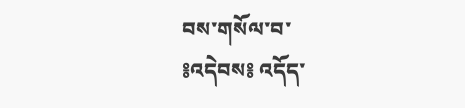བས་གསོལ་བ་
༔འདེབས༔ འདོད་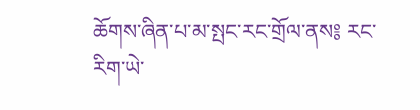ཆོགས་ཞིན་པ་མ་སྤང་རང་གྲོལ་ནས༔ རང་རིག་ཡེ་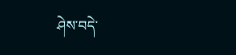ཤེས་བདེ་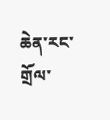ཆེན་རང་གྲོལ་